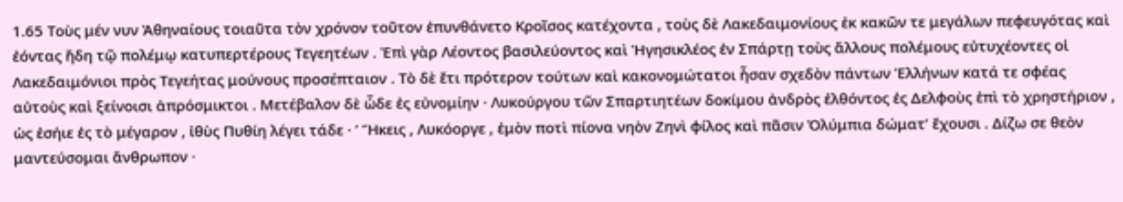1.65 Τοὺς μέν νυν Ἀθηναίους τοιαῦτα τὸν χρόνον τοῦτον ἐπυνθάνετο Κροῖσος κατέχοντα , τοὺς δὲ Λακεδαιμονίους ἐκ κακῶν τε μεγάλων πεφευγότας καὶ ἐόντας ἤδη τῷ πολέμῳ κατυπερτέρους Τεγεητέων . Ἐπὶ γὰρ Λέοντος βασιλεύοντος καὶ Ἡγησικλέος ἐν Σπάρτῃ τοὺς ἄλλους πολέμους εὐτυχέοντες οἱ Λακεδαιμόνιοι πρὸς Τεγεήτας μούνους προσέπταιον . Τὸ δὲ ἔτι πρότερον τούτων καὶ κακονομώτατοι ἦσαν σχεδὸν πάντων Ἑλλήνων κατά τε σφέας αὐτοὺς καὶ ξείνοισι ἀπρόσμικτοι . Μετέβαλον δὲ ὧδε ἐς εὐνομίην · Λυκούργου τῶν Σπαρτιητέων δοκίμου ἀνδρὸς ἐλθόντος ἐς Δελφοὺς ἐπὶ τὸ χρηστήριον , ὡς ἐσήιε ἐς τὸ μέγαρον , ἰθὺς Πυθίη λέγει τάδε · ʹ Ἥκεις , Λυκόοργε , ἐμὸν ποτὶ πίονα νηὸν Ζηνὶ φίλος καὶ πᾶσιν Ὀλύμπια δώματ’ ἔχουσι . Δίζω σε θεὸν μαντεύσομαι ἄνθρωπον ·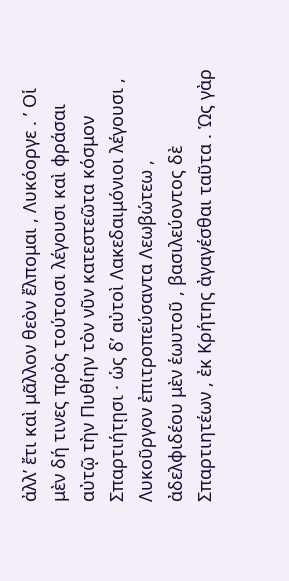ἀλλ’ ἔτι καὶ μᾶλλον θεὸν ἔλπομαι , Λυκόοργε . ʹ Οἱ μὲν δή τινες πρὸς τούτοισι λέγουσι καὶ φράσαι αὐτῷ τὴν Πυθίην τὸν νῦν κατεστεῶτα κόσμον Σπαρτιήτῃσι · ὡς δ’ αὐτοὶ Λακεδαιμόνιοι λέγουσι , Λυκοῦργον ἐπιτροπεύσαντα Λεωβώτεω , ἀδελφιδέου μὲν ἑωυτοῦ , βασιλεύοντος δὲ Σπαρτιητέων , ἐκ Κρήτης ἀγαγέσθαι ταῦτα . Ὡς γὰρ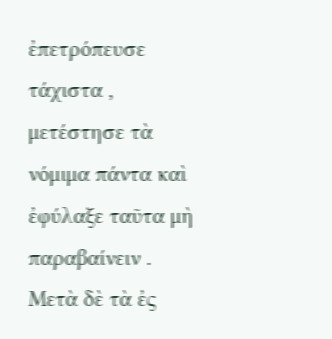ἐπετρόπευσε τάχιστα , μετέστησε τὰ νόμιμα πάντα καὶ ἐφύλαξε ταῦτα μὴ παραβαίνειν . Μετὰ δὲ τὰ ἐς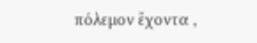πόλεμον ἔχοντα ,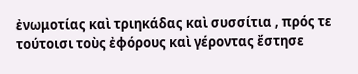ἐνωμοτίας καὶ τριηκάδας καὶ συσσίτια , πρός τε τούτοισι τοὺς ἐφόρους καὶ γέροντας ἔστησε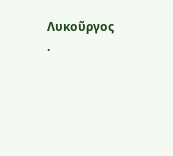Λυκοῦργος .